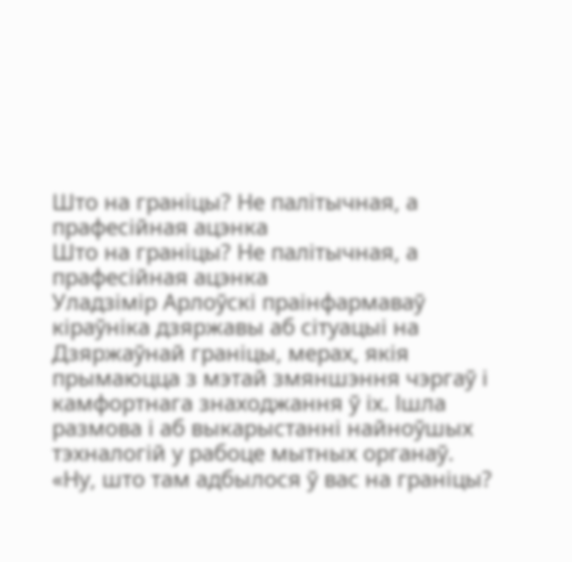Што на граніцы? Не палітычная, а прафесійная ацэнка
Што на граніцы? Не палітычная, а прафесійная ацэнка
Уладзімір Арлоўскі праінфармаваў кіраўніка дзяржавы аб сітуацыі на Дзяржаўнай граніцы, мерах, якія прымаюцца з мэтай змяншэння чэргаў і камфортнага знаходжання ў іх. Ішла размова і аб выкарыстанні найноўшых тэхналогій у рабоце мытных органаў.
«Ну, што там адбылося ў вас на граніцы?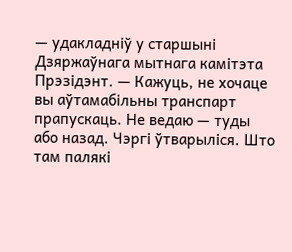— удакладніў у старшыні Дзяржаўнага мытнага камітэта Прэзідэнт. — Кажуць, не хочаце вы аўтамабільны транспарт прапускаць. Не ведаю — туды або назад. Чэргі ўтварыліся. Што там палякі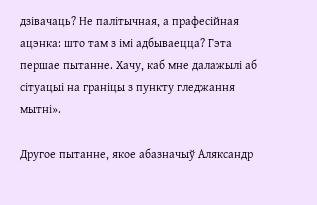дзівачаць? Не палітычная, а прафесійная ацэнка: што там з імі адбываецца? Гэта першае пытанне. Хачу, каб мне далажылі аб сітуацыі на граніцы з пункту гледжання мытні».

Другое пытанне, якое абазначыў Аляксандр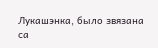Лукашэнка, было звязана са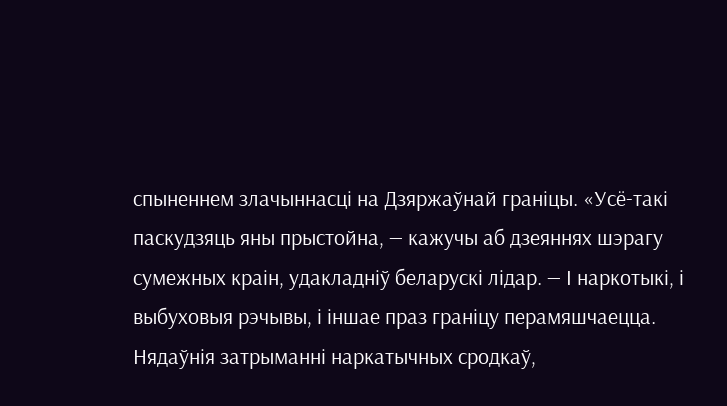спыненнем злачыннасці на Дзяржаўнай граніцы. «Усё-такі паскудзяць яны прыстойна, — кажучы аб дзеяннях шэрагу сумежных краін, удакладніў беларускі лідар. — І наркотыкі, і выбуховыя рэчывы, і іншае праз граніцу перамяшчаецца. Нядаўнія затрыманні наркатычных сродкаў,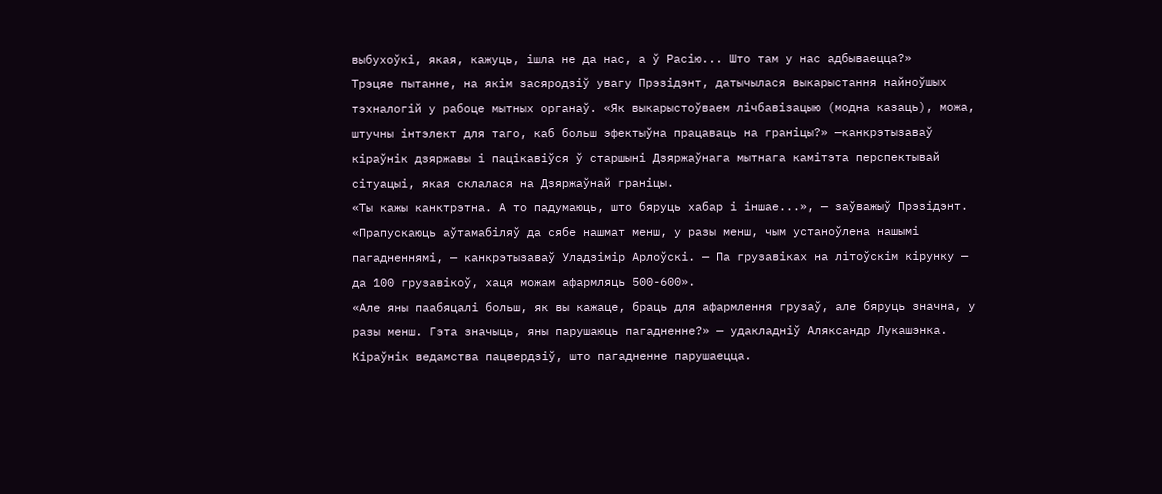выбухоўкі, якая, кажуць, ішла не да нас, а ў Расію... Што там у нас адбываецца?»
Трэцяе пытанне, на якім засяродзіў увагу Прэзідэнт, датычылася выкарыстання найноўшых тэхналогій у рабоце мытных органаў. «Як выкарыстоўваем лічбавізацыю (модна казаць), можа, штучны інтэлект для таго, каб больш эфектыўна працаваць на граніцы?» —канкрэтызаваў кіраўнік дзяржавы і пацікавіўся ў старшыні Дзяржаўнага мытнага камітэта перспектывай сітуацыі, якая склалася на Дзяржаўнай граніцы.
«Ты кажы канктрэтна. А то падумаюць, што бяруць хабар і іншае...», — заўважыў Прэзідэнт.
«Прапускаюць аўтамабіляў да сябе нашмат менш, у разы менш, чым устаноўлена нашымі пагадненнямі, — канкрэтызаваў Уладзімір Арлоўскі. — Па грузавіках на літоўскім кірунку — да 100 грузавікоў, хаця можам афармляць 500-600».
«Але яны паабяцалі больш, як вы кажаце, браць для афармлення грузаў, але бяруць значна, у разы менш. Гэта значыць, яны парушаюць пагадненне?» — удакладніў Аляксандр Лукашэнка.
Кіраўнік ведамства пацвердзіў, што пагадненне парушаецца.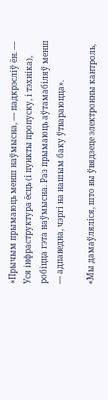«Прычым прымаюць менш наўмысна, — падкрэсліў ён. — Уся інфраструктура ёсць (і пункты пропуску, і тэхніка), робіцца гэта наўмысна. Раз прымаюць аўтамабіляў менш — адпаведна, чэргі на нашым баку ўтвараюцца».

«Мы дамаўляліся, што вы ўвядзеце электронны кантроль,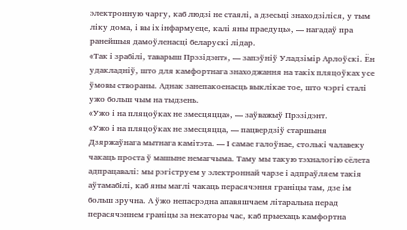электронную чаргу, каб людзі не стаялі, а дзесьці знаходзіліся, у тым ліку дома, і вы іх інфармуеце, калі яны праедуць», — нагадаў пра ранейшыя дамоўленасці беларускі лідар.
«Так і зрабілі, таварыш Прэзідэнт», — запэўніў Уладзімір Арлоўскі. Ён удакладніў, што для камфортнага знаходжання на такіх пляцоўках усе ўмовы створаны. Аднак занепакоенасць выклікае тое, што чэргі сталі ужо больш чым на тыдзень.
«Ужо і на пляцоўках не змесцяцца», — заўважыў Прэзідэнт.
«Ужо і на пляцоўках не змесцяцца, — пацвердзіў старшыня Дзяржаўнага мытнага камітэта. — І самае галоўнае, столькі чалавеку чакаць проста ў машыне немагчыма. Таму мы такую тэхналогію сёлета адпрацавалі: мы рэгіструем у электроннай чарзе і адпраўляем такія аўтамабілі, каб яны маглі чакаць перасячэння граніцы там, дзе ім больш зручна. А ўжо непасрэдна апавяшчаем літаральна перад перасячэннем граніцы за некаторы час, каб прыехаць камфортна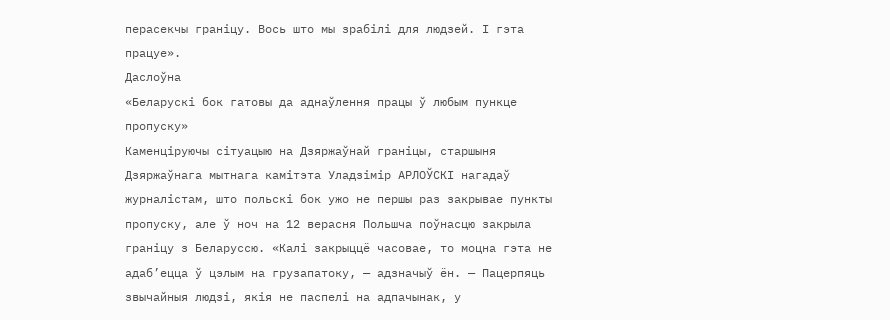перасекчы граніцу. Вось што мы зрабілі для людзей. І гэта працуе».
Даслоўна
«Беларускі бок гатовы да аднаўлення працы ў любым пункце пропуску»
Каменціруючы сітуацыю на Дзяржаўнай граніцы, старшыня Дзяржаўнага мытнага камітэта Уладзімір АРЛОЎСКІ нагадаў журналістам, што польскі бок ужо не першы раз закрывае пункты пропуску, але ў ноч на 12 верасня Польшча поўнасцю закрыла граніцу з Беларуссю. «Калі закрыццё часовае, то моцна гэта не адаб’ецца ў цэлым на грузапатоку, — адзначыў ён. — Пацерпяць звычайныя людзі, якія не паспелі на адпачынак, у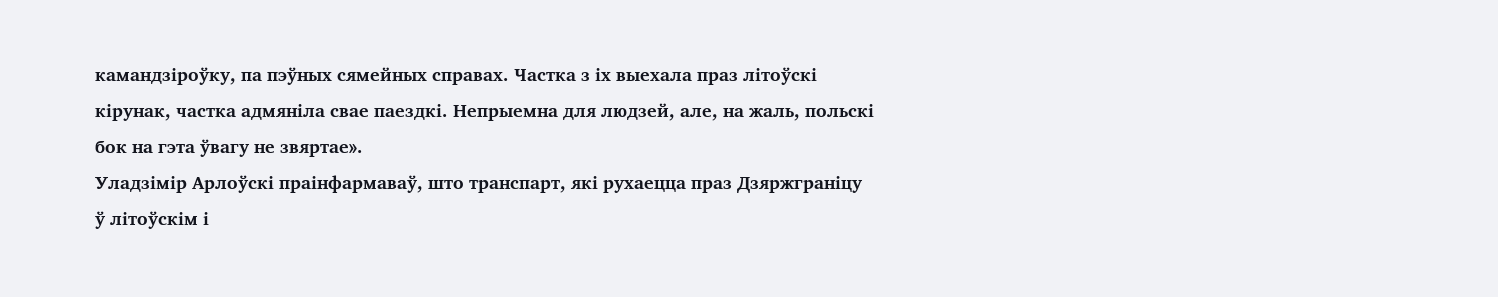камандзіроўку, па пэўных сямейных справах. Частка з іх выехала праз літоўскі кірунак, частка адмяніла свае паездкі. Непрыемна для людзей, але, на жаль, польскі бок на гэта ўвагу не звяртае».
Уладзімір Арлоўскі праінфармаваў, што транспарт, які рухаецца праз Дзяржграніцу ў літоўскім і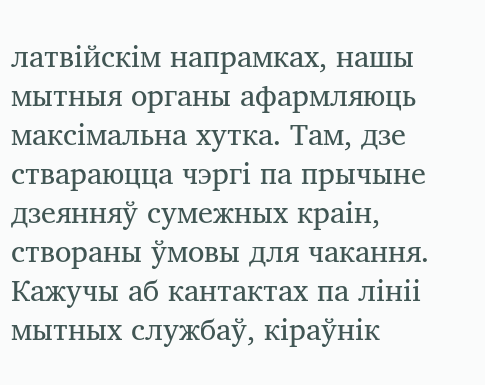латвійскім напрамках, нашы мытныя органы афармляюць максімальна хутка. Там, дзе ствараюцца чэргі па прычыне дзеянняў сумежных краін, створаны ўмовы для чакання.
Кажучы аб кантактах па лініі мытных службаў, кіраўнік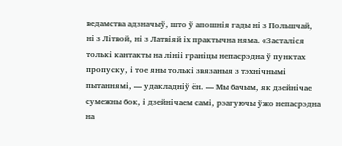ведамства адзначыў, што ў апошнія гады ні з Польшчай, ні з Літвой, ні з Латвіяй іх практычна няма. «Засталіся толькі кантакты на лініі граніцы непасрэдна ў пунктах пропуску, і тое яны толькі звязаныя з тэхнічнымі пытаннямі, — удакладніў ён. — Мы бачым, як дзейнічае сумежны бок, і дзейнічаем самі, рэагуючы ўжо непасрэдна на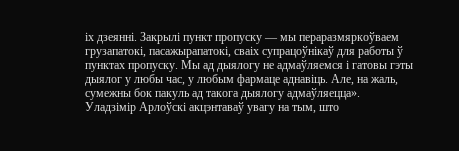іх дзеянні. Закрылі пункт пропуску — мы пераразмяркоўваем грузапатокі, пасажырапатокі, сваіх супрацоўнікаў для работы ў пунктах пропуску. Мы ад дыялогу не адмаўляемся і гатовы гэты дыялог у любы час, у любым фармаце аднавіць. Але, на жаль, сумежны бок пакуль ад такога дыялогу адмаўляецца».
Уладзімір Арлоўскі акцэнтаваў увагу на тым, што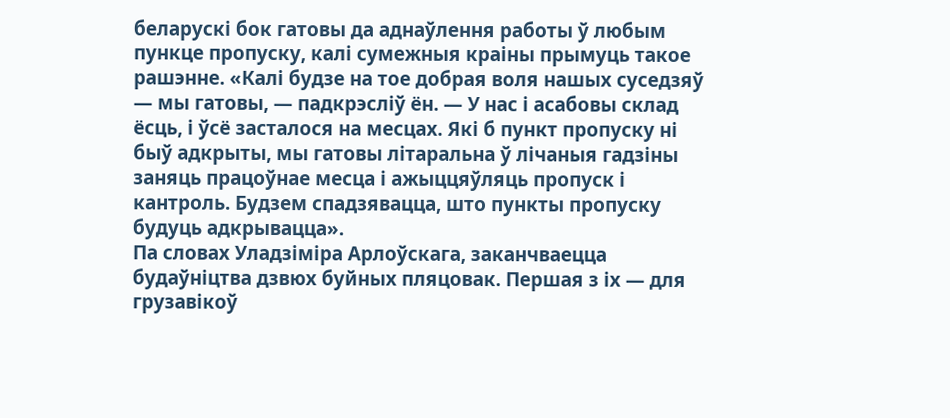беларускі бок гатовы да аднаўлення работы ў любым пункце пропуску, калі сумежныя краіны прымуць такое рашэнне. «Калі будзе на тое добрая воля нашых суседзяў — мы гатовы, — падкрэсліў ён. — У нас і асабовы склад ёсць, і ўсё засталося на месцах. Які б пункт пропуску ні быў адкрыты, мы гатовы літаральна ў лічаныя гадзіны заняць працоўнае месца і ажыццяўляць пропуск і кантроль. Будзем спадзявацца, што пункты пропуску будуць адкрывацца».
Па словах Уладзіміра Арлоўскага, заканчваецца будаўніцтва дзвюх буйных пляцовак. Першая з іх — для грузавікоў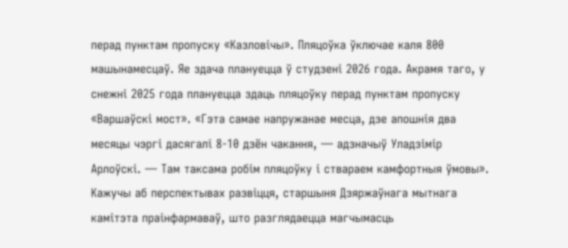перад пунктам пропуску «Казловічы». Пляцоўка ўключае каля 800 машынамесцаў. Яе здача плануецца ў студзені 2026 года. Акрамя таго, у снежні 2025 года плануецца здаць пляцоўку перад пунктам пропуску «Варшаўскі мост». «Гэта самае напружанае месца, дзе апошнія два месяцы чэргі дасягалі 8-10 дзён чакання, — адзначыў Уладзімір Арлоўскі. — Там таксама робім пляцоўку і ствараем камфортныя ўмовы».
Кажучы аб перспектывах развіцця, старшыня Дзяржаўнага мытнага камітэта праінфармаваў, што разглядаецца магчымасць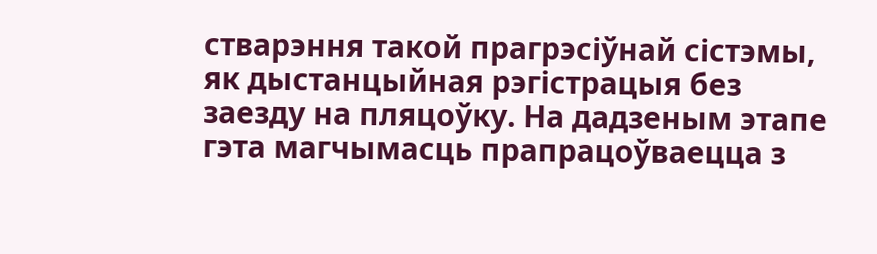стварэння такой прагрэсіўнай сістэмы, як дыстанцыйная рэгістрацыя без заезду на пляцоўку. На дадзеным этапе гэта магчымасць прапрацоўваецца з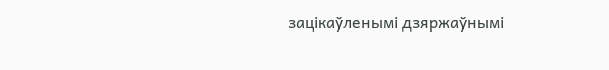зацікаўленымі дзяржаўнымі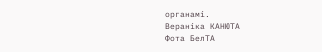органамі.
Вераніка КАНЮТА
Фота БелТА